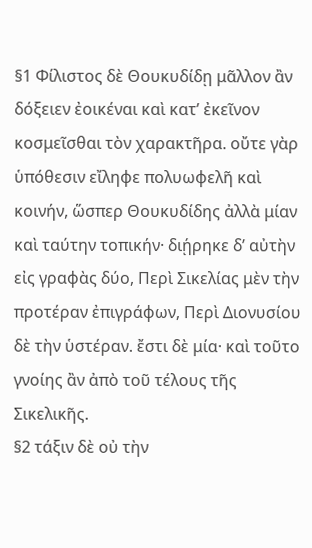§1 Φίλιστος δὲ Θουκυδίδῃ μᾶλλον ἂν δόξειεν ἐοικέναι καὶ κατʼ ἐκεῖνον κοσμεῖσθαι τὸν χαρακτῆρα. οὔτε γὰρ ὑπόθεσιν εἴληφε πολυωφελῆ καὶ κοινήν, ὥσπερ Θουκυδίδης ἀλλὰ μίαν καὶ ταύτην τοπικήν· διῄρηκε δʼ αὐτὴν εἰς γραφὰς δύο, Περὶ Σικελίας μὲν τὴν προτέραν ἐπιγράφων, Περὶ Διονυσίου δὲ τὴν ὑστέραν. ἔστι δὲ μία· καὶ τοῦτο γνοίης ἂν ἀπὸ τοῦ τέλους τῆς Σικελικῆς.
§2 τάξιν δὲ οὐ τὴν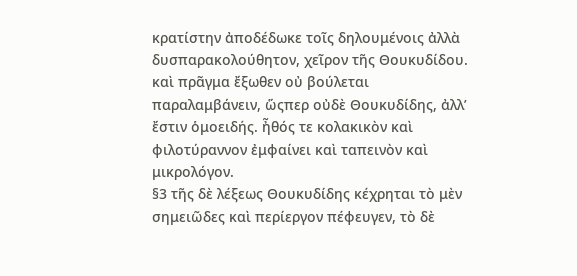κρατίστην ἀποδέδωκε τοῖς δηλουμένοις ἀλλὰ δυσπαρακολούθητον, χεῖρον τῆς Θουκυδίδου. καὶ πρᾶγμα ἔξωθεν οὐ βούλεται παραλαμβάνειν, ὥςπερ οὐδὲ Θουκυδίδης, ἀλλʼ ἔστιν ὁμοειδής. ἦθός τε κολακικὸν καὶ φιλοτύραννον ἐμφαίνει καὶ ταπεινὸν καὶ μικρολόγον.
§3 τῆς δὲ λέξεως Θουκυδίδης κέχρηται τὸ μὲν σημειῶδες καὶ περίεργον πέφευγεν, τὸ δὲ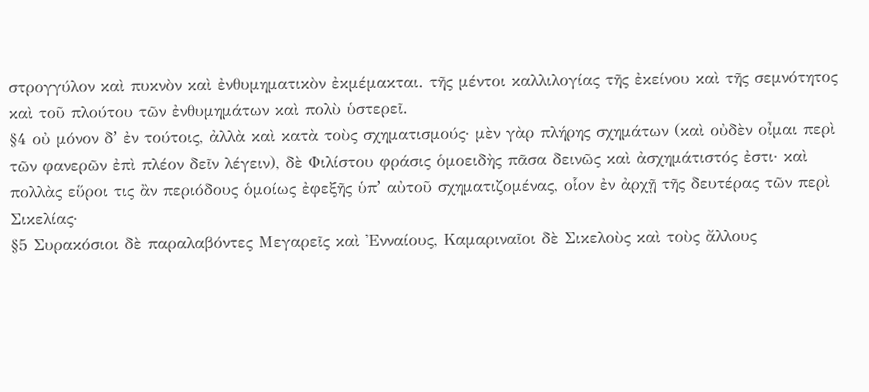στρογγύλον καὶ πυκνὸν καὶ ἐνθυμηματικὸν ἐκμέμακται. τῆς μέντοι καλλιλογίας τῆς ἐκείνου καὶ τῆς σεμνότητος καὶ τοῦ πλούτου τῶν ἐνθυμημάτων καὶ πολὺ ὑστερεῖ.
§4 οὐ μόνον δʼ ἐν τούτοις, ἀλλὰ καὶ κατὰ τοὺς σχηματισμούς· μὲν γὰρ πλήρης σχημάτων (καὶ οὐδὲν οἶμαι περὶ τῶν φανερῶν ἐπὶ πλέον δεῖν λέγειν), δὲ Φιλίστου φράσις ὁμοειδὴς πᾶσα δεινῶς καὶ ἀσχημάτιστός ἐστι· καὶ πολλὰς εὕροι τις ἂν περιόδους ὁμοίως ἐφεξῆς ὑπʼ αὐτοῦ σχηματιζομένας, οἷον ἐν ἀρχῇ τῆς δευτέρας τῶν περὶ Σικελίας·
§5 Συρακόσιοι δὲ παραλαβόντες Μεγαρεῖς καὶ Ἐνναίους, Καμαριναῖοι δὲ Σικελοὺς καὶ τοὺς ἄλλους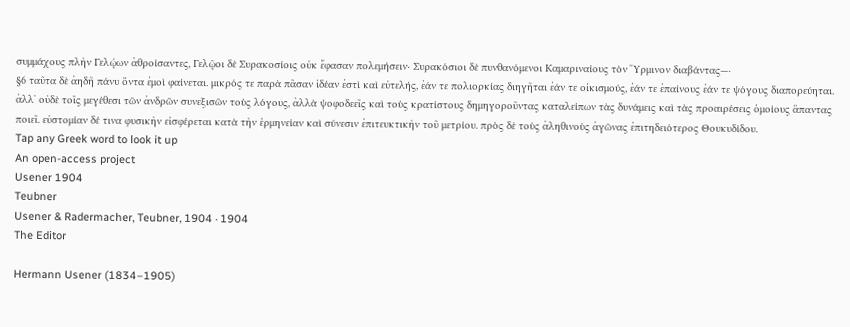συμμάχους πλὴν Γελῴων ἀθροίσαντες, Γελῷοι δὲ Συρακοσίοις οὐκ ἔφασαν πολεμήσειν· Συρακόσιοι δὲ πυνθανόμενοι Καμαριναίους τὸν Ὕρμινον διαβάντας—·
§6 ταῦτα δὲ ἀηδῆ πάνυ ὄντα ἐμοὶ φαίνεται. μικρός τε παρὰ πᾶσαν ἰδέαν ἐστὶ καὶ εὐτελής, ἐάν τε πολιορκίας διηγῆται ἐάν τε οἰκισμούς, ἐάν τε ἐπαίνους ἐάν τε ψόγους διαπορεύηται. ἀλλʼ οὐδὲ τοῖς μεγέθεσι τῶν ἀνδρῶν συνεξισῶν τοὺς λόγους, ἀλλὰ ψοφοδεεῖς καὶ τοὺς κρατίστους δημηγοροῦντας καταλείπων τὰς δυνάμεις καὶ τὰς προαιρέσεις ὁμοίους ἅπαντας ποιεῖ. εὐστομίαν δέ τινα φυσικὴν εἰσφέρεται κατὰ τὴν ἑρμηνείαν καὶ σύνεσιν ἐπιτευκτικὴν τοῦ μετρίου. πρὸς δὲ τοὺς ἀληθινοὺς ἀγῶνας ἐπιτηδειότερος Θουκυδίδου.
Tap any Greek word to look it up
An open-access project
Usener 1904
Teubner
Usener & Radermacher, Teubner, 1904 · 1904
The Editor

Hermann Usener (1834–1905)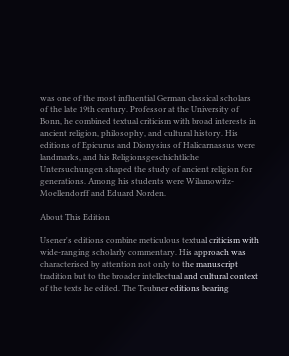was one of the most influential German classical scholars of the late 19th century. Professor at the University of Bonn, he combined textual criticism with broad interests in ancient religion, philosophy, and cultural history. His editions of Epicurus and Dionysius of Halicarnassus were landmarks, and his Religionsgeschichtliche Untersuchungen shaped the study of ancient religion for generations. Among his students were Wilamowitz-Moellendorff and Eduard Norden.

About This Edition

Usener's editions combine meticulous textual criticism with wide-ranging scholarly commentary. His approach was characterised by attention not only to the manuscript tradition but to the broader intellectual and cultural context of the texts he edited. The Teubner editions bearing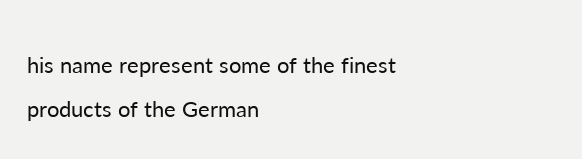his name represent some of the finest products of the German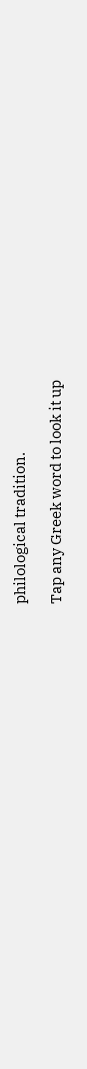philological tradition.

Tap any Greek word to look it up